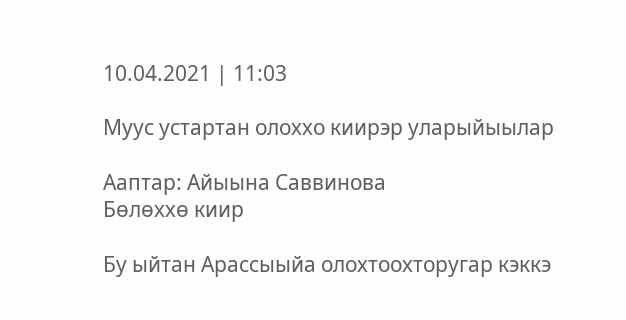10.04.2021 | 11:03

Муус устартан олоххо киирэр уларыйыылар

Ааптар: Айыына Саввинова
Бөлөххө киир

Бу ыйтан Арассыыйа олохтоохторугар кэккэ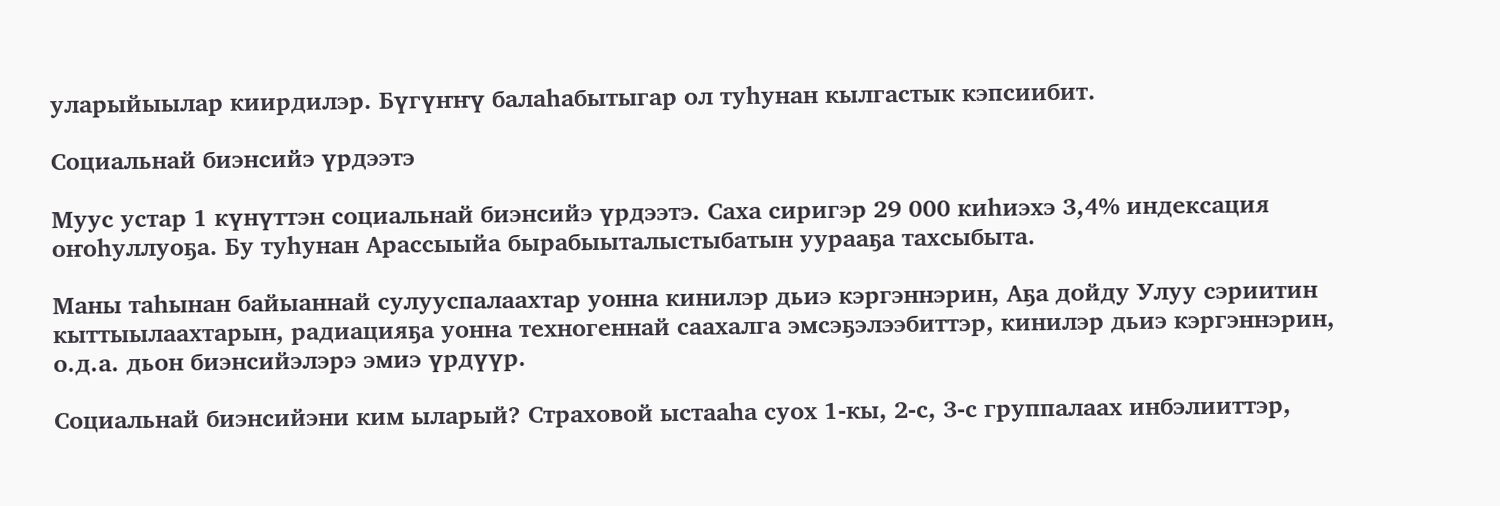уларыйыылар киирдилэр. Бүгүҥҥү балаһабытыгар ол туһунан кылгастык кэпсиибит.

Социальнай биэнсийэ үрдээтэ

Муус устар 1 күнүттэн социальнай биэнсийэ үрдээтэ. Саха сиригэр 29 000 киһиэхэ 3,4% индексация оҥоһуллуоҕа. Бу туһунан Арассыыйа бырабыыталыстыбатын уурааҕа тахсыбыта.

Маны таһынан байыаннай сулууспалаахтар уонна кинилэр дьиэ кэргэннэрин, Аҕа дойду Улуу сэриитин кыттыылаахтарын, радиацияҕа уонна техногеннай саахалга эмсэҕэлээбиттэр, кинилэр дьиэ кэргэннэрин, о.д.а. дьон биэнсийэлэрэ эмиэ үрдүүр.

Социальнай биэнсийэни ким ыларый? Страховой ыстааһа суох 1-кы, 2-с, 3-с группалаах инбэлииттэр,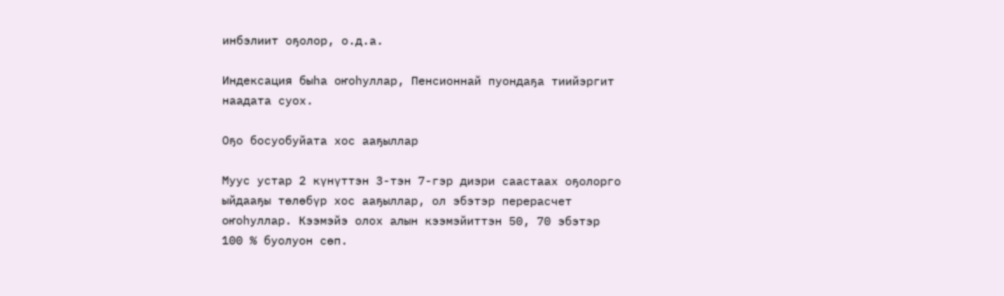инбэлиит оҕолор, о.д.а.

Индексация быһа оҥоһуллар, Пенсионнай пуондаҕа тиийэргит наадата суох.

Оҕо босуобуйата хос ааҕыллар

Муус устар 2 күнүттэн 3-тэн 7-гэр диэри саастаах оҕолорго ыйдааҕы төлөбүр хос ааҕыллар, ол эбэтэр перерасчет оҥоһуллар. Кээмэйэ олох алын кээмэйиттэн 50, 70 эбэтэр 100 % буолуон сөп.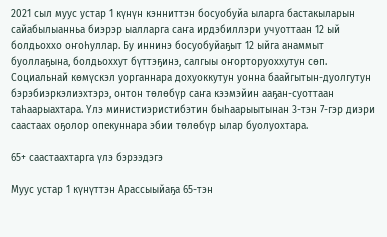2021 сыл муус устар 1 күнүн кэнниттэн босуобуйа ыларга бастакыларын сайабылыанньа биэрэр ыалларга саҥа ирдэбиллэри учуоттаан 12 ый болдьоххо оҥоһуллар. Бу иннинэ босуобуйаҕыт 12 ыйга анаммыт буоллаҕына, болдьоххут бүттэҕинэ, салгыы оҥорторуоххутун сөп. Социальнай көмүскэл уорганнара дохуоккутун уонна баайгытын-дуолгутун бэрэбиэркэлиэхтэрэ, онтон төлөбүр саҥа кээмэйин ааҕан-суоттаан таһаарыахтара. Үлэ министиэристибэтин быһаарыытынан 3-тэн 7-гэр диэри саастаах оҕолор опекуннара эбии төлөбүр ылар буолуохтара.

65+ саастаахтарга үлэ бэрээдэгэ

Муус устар 1 күнүттэн Арассыыйаҕа 65-тэн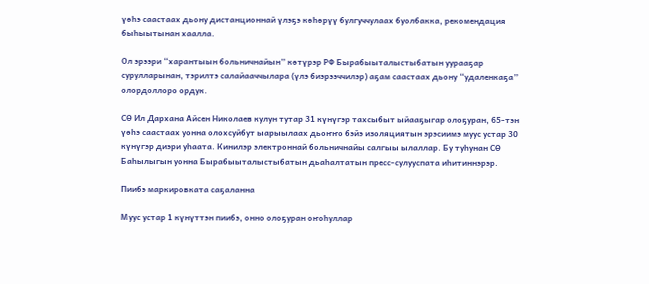үөһэ саастаах дьону дистанционнай үлэҕэ көһөрүү булгуччулаах буолбакка, рекомендация быһыытынан хаалла.

Ол эрээри “харантыын больничнайын” көтүрэр РФ Бырабыыталыстыбатын уурааҕар сурулларынан, тэрилтэ салайааччылара (үлэ биэрээччилэр) аҕам саастаах дьону “удаленкаҕа” олордоллоро ордук.

СӨ Ил Дархана Айсен Николаев кулун тутар 31 күнүгэр тахсыбыт ыйааҕыгар олоҕуран, 65-тэн үөһэ саастаах уонна олохсуйбут ыарыылаах дьоҥҥо бэйэ изоляциятын эрэсиимэ муус устар 30 күнүгэр диэри уһаата. Кинилэр электроннай больничнайы салгыы ылаллар. Бу туһунан СӨ Баһылыгын уонна Бырабыыталыстыбатын дьаһалтатын пресс-сулууспата иһитиннэрэр.

Пиибэ маркировката саҕаланна

Муус устар 1 күнүттэн пиибэ, онно олоҕуран оҥоһуллар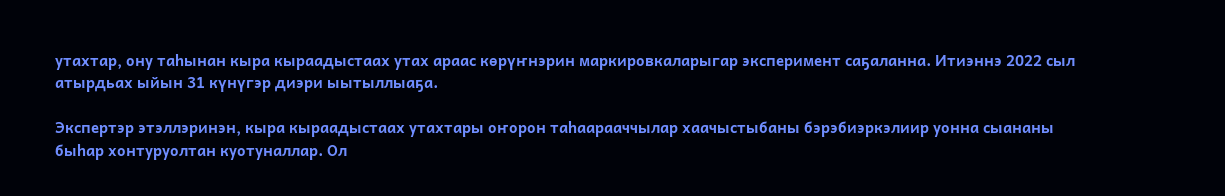утахтар, ону таһынан кыра кыраадыстаах утах араас көрүҥнэрин маркировкаларыгар эксперимент саҕаланна. Итиэннэ 2022 сыл атырдьах ыйын 31 күнүгэр диэри ыытыллыаҕа.

Экспертэр этэллэринэн, кыра кыраадыстаах утахтары оҥорон таһаарааччылар хаачыстыбаны бэрэбиэркэлиир уонна сыананы быһар хонтуруолтан куотуналлар. Ол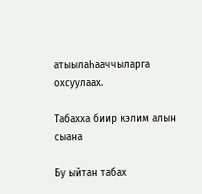атыылаһааччыларга охсуулаах.

Табахха биир кэлим алын сыана

Бу ыйтан табах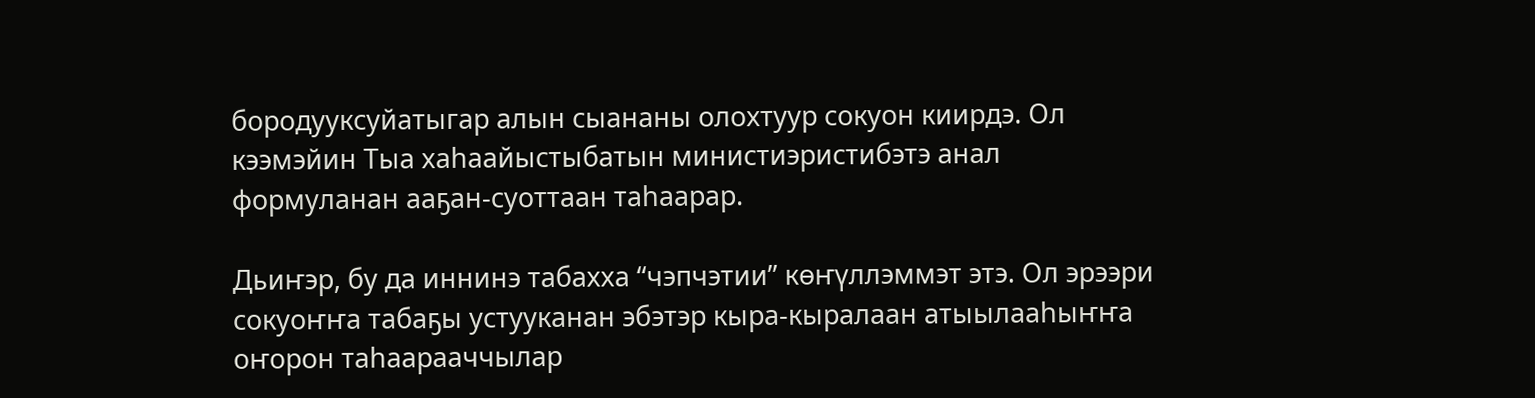бородууксуйатыгар алын сыананы олохтуур сокуон киирдэ. Ол кээмэйин Тыа хаһаайыстыбатын министиэристибэтэ анал формуланан ааҕан-суоттаан таһаарар.

Дьиҥэр, бу да иннинэ табахха “чэпчэтии” көҥүллэммэт этэ. Ол эрээри сокуоҥҥа табаҕы устууканан эбэтэр кыра-кыралаан атыылааһыҥҥа оҥорон таһаарааччылар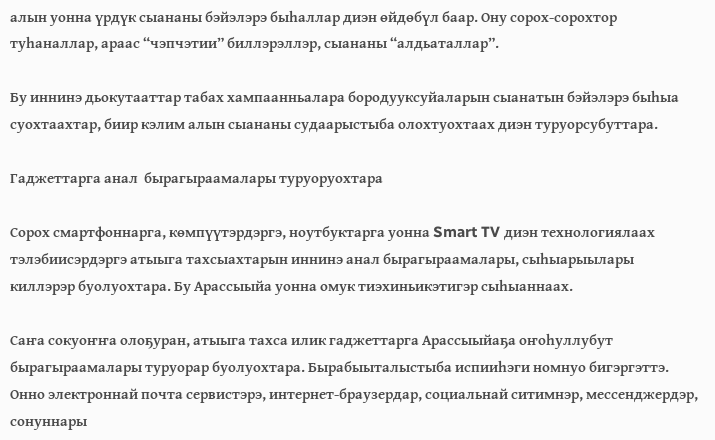алын уонна үрдүк сыананы бэйэлэрэ быһаллар диэн өйдөбүл баар. Ону сорох-сорохтор туһаналлар, араас “чэпчэтии” биллэрэллэр, сыананы “алдьаталлар”.

Бу иннинэ дьокутааттар табах хампаанньалара бородууксуйаларын сыанатын бэйэлэрэ быһыа суохтаахтар, биир кэлим алын сыананы судаарыстыба олохтуохтаах диэн туруорсубуттара.

Гаджеттарга анал  бырагыраамалары туруоруохтара

Сорох смартфоннарга, көмпүүтэрдэргэ, ноутбуктарга уонна Smart TV диэн технологиялаах тэлэбиисэрдэргэ атыыга тахсыахтарын иннинэ анал бырагыраамалары, сыһыарыылары киллэрэр буолуохтара. Бу Арассыыйа уонна омук тиэхиньикэтигэр сыһыаннаах.

Саҥа сокуоҥҥа олоҕуран, атыыга тахса илик гаджеттарга Арассыыйаҕа оҥоһуллубут бырагыраамалары туруорар буолуохтара. Бырабыыталыстыба испииһэги номнуо бигэргэттэ. Онно электроннай почта сервистэрэ, интернет-браузердар, социальнай ситимнэр, мессенджердэр, сонуннары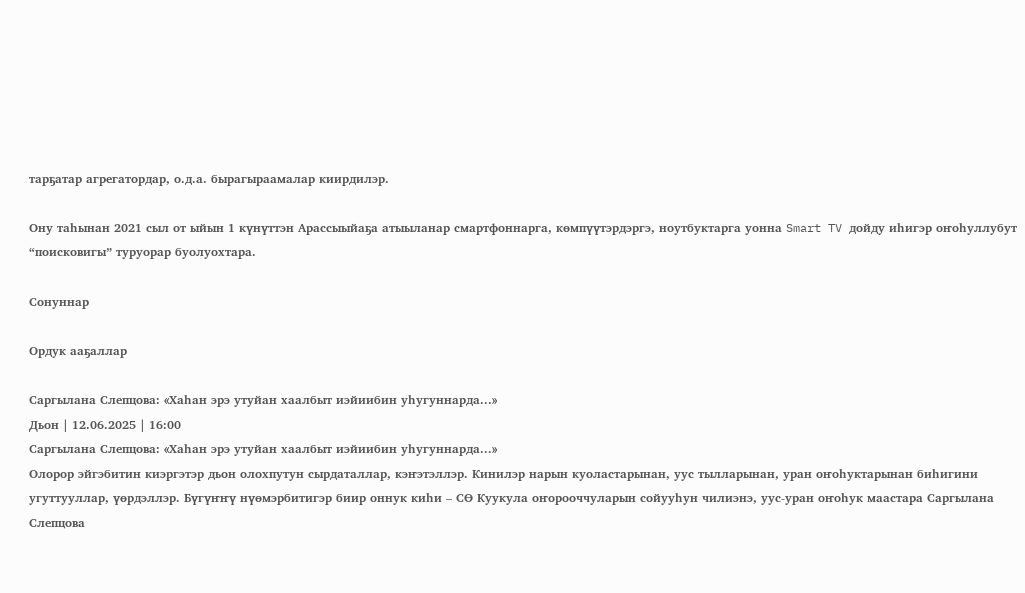тарҕатар агрегатордар, о.д.а. бырагыраамалар киирдилэр.

Ону таһынан 2021 сыл от ыйын 1 күнүттэн Арассыыйаҕа атыыланар смартфоннарга, көмпүүтэрдэргэ, ноутбуктарга уонна Smart TV дойду иһигэр оҥоһуллубут “поисковигы” туруорар буолуохтара.

Сонуннар

Ордук ааҕаллар

Саргылана Слепцова: «Хаһан эрэ утуйан хаалбыт иэйиибин уһугуннарда...»
Дьон | 12.06.2025 | 16:00
Саргылана Слепцова: «Хаһан эрэ утуйан хаалбыт иэйиибин уһугуннарда...»
Олорор эйгэбитин киэргэтэр дьон олохпутун сырдаталлар, кэҥэтэллэр. Кинилэр нарын куоластарынан, уус тылларынан, уран оҥоһуктарынан биһигини угуттууллар, үөрдэллэр. Бүгүҥҥү нүөмэрбитигэр биир оннук киһи – СӨ Куукула оҥорооччуларын сойууһун чилиэнэ, уус-уран оҥоһук маастара Саргылана Слепцова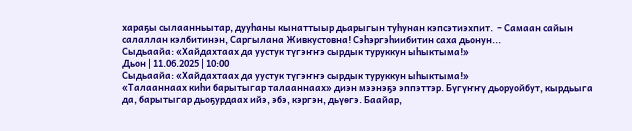хараҕы сылаанньытар, дууһаны кынаттыыр дьарыгын туһунан кэпсэтиэхпит.  – Самаан сайын салаллан кэлбитинэн, Саргылана Живкустовна! Сэһэргэһиибитин саха дьонун...
Сыдьаайа: «Хайдахтаах да уустук түгэҥҥэ сырдык туруккун ыһыктыма!»
Дьон | 11.06.2025 | 10:00
Сыдьаайа: «Хайдахтаах да уустук түгэҥҥэ сырдык туруккун ыһыктыма!»
«Талааннаах киһи барытыгар талааннаах» диэн мээнэҕэ эппэттэр. Бүгүҥҥү дьоруойбут, кырдьыга да, барытыгар дьоҕурдаах ийэ, эбэ, кэргэн, дьүөгэ. Баайар,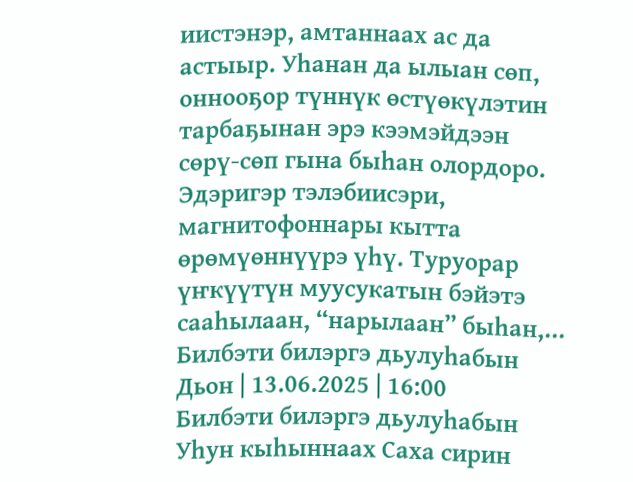иистэнэр, амтаннаах ас да астыыр. Уһанан да ылыан сөп, оннооҕор түннүк өстүөкүлэтин тарбаҕынан эрэ кээмэйдээн сөрү-сөп гына быһан олордоро. Эдэригэр тэлэбиисэри, магнитофоннары кытта өрөмүөннүүрэ үһү. Туруорар үҥкүүтүн муусукатын бэйэтэ сааһылаан, “нарылаан” быһан,...
Билбэти билэргэ дьулуһабын
Дьон | 13.06.2025 | 16:00
Билбэти билэргэ дьулуһабын
Уһун кыһыннаах Саха сирин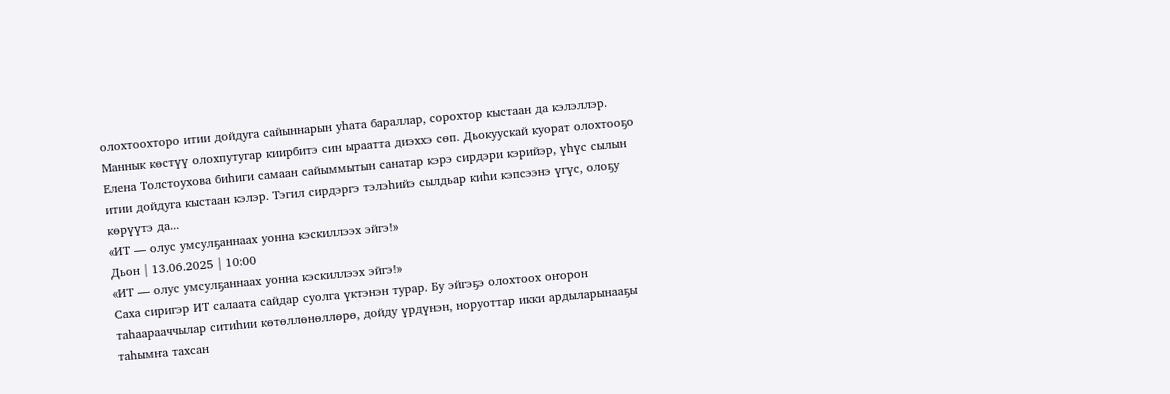олохтоохторо итии дойдуга сайыннарын уһата бараллар, сорохтор кыстаан да кэлэллэр. Маннык көстүү олохпутугар киирбитэ син ыраатта диэххэ сөп. Дьокуускай куорат олохтооҕо Елена Толстоухова биһиги самаан сайыммытын санатар кэрэ сирдэри кэрийэр, үһүс сылын итии дойдуга кыстаан кэлэр. Тэгил сирдэргэ тэлэһийэ сылдьар киһи кэпсээнэ үгүс, олоҕу көрүүтэ да...
«ИТ — олус умсулҕаннаах уонна кэскиллээх эйгэ!»
Дьон | 13.06.2025 | 10:00
«ИТ — олус умсулҕаннаах уонна кэскиллээх эйгэ!»
Саха сиригэр ИТ салаата сайдар суолга үктэнэн турар. Бу эйгэҕэ олохтоох оҥорон таһаарааччылар ситиһии көтөллөнөллөрө, дойду үрдүнэн, норуоттар икки ардыларынааҕы таһымҥа тахсан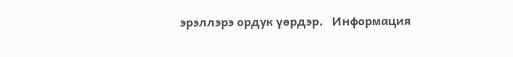эрэллэрэ ордук үөрдэр.   Информация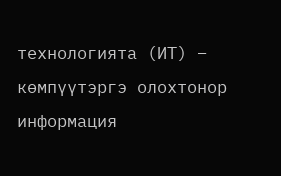технологията (ИТ) – көмпүүтэргэ олохтонор информация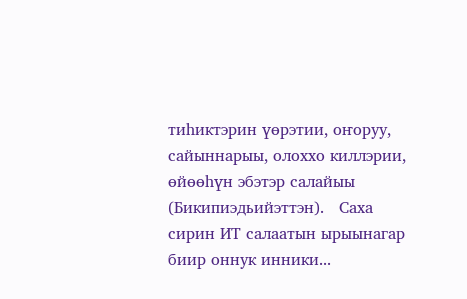тиһиктэрин үөрэтии, оҥоруу, сайыннарыы, олоххо киллэрии, өйөөһүн эбэтэр салайыы (Бикипиэдьийэттэн).   Саха сирин ИТ салаатын ырыынагар биир оннук инники...